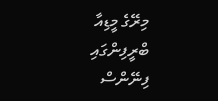މިރޭގެ މީޑިއާ ބްރީފިންގައި ފިނޭންސް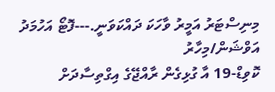މިނިސްޓަރު އަމީރު ވާހަކަ ދައްކަވަނީ.---ފޮޓޯ އަހުމަދު އަވްޝަން/މިހާރު
ކޮވިޑް-19 އާ ގުޅިގެން ރާއްޖޭގެ އިގްތިސާދަށް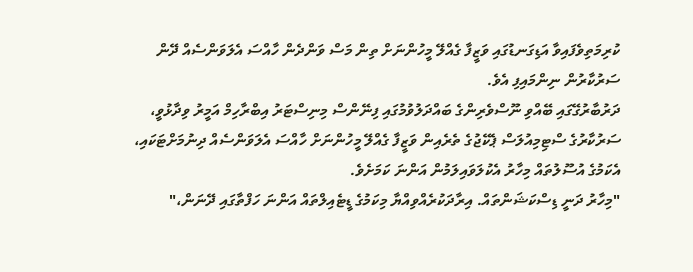ކުރިމަތިވެފައިވާ އަޑިގަނޑުގައި ވަޒީފާ ގެއްލޭ މީހުންނަށް ތިން މަސް ވަންދެން ހާއްސަ އެލަވަންސެއް ދޭން ސަރުކާރުން ނިންމައިފި އެވެ.
ދަރުބާރުގޭގައި ބޭއްވި ނޫސްވެރިންގެ ބައްދަލުވުމުގައި ފިނޭންސް މިނިސްޓަރު އިބްރާހިމް އަމީރު ވިދާޅުވީ، ސަރުކާރުގެ ސްޓިމިއުލަސް ޕެކޭޖުގެ ތެރެއިން ވަޒީފާ ގެއްލޭ މީހުންނަށް ހާއްސަ އެލަވަންސެއް ދިނުމަށްޓަކައި، އެކަމުގެ އުސޫލުތައް މިހާރު އެކުލަވައިލަމުން އަންނަ ކަމަށެވެ.
"މިހާރު ދަނީ ޑިސްކަޝަންތައް. އިރާދަކުރެއްވިއްޔާ މިކަމުގެ ޑީޓެއިލްތައް އަންނަ ހަފްތާގައި ދޭނަން،"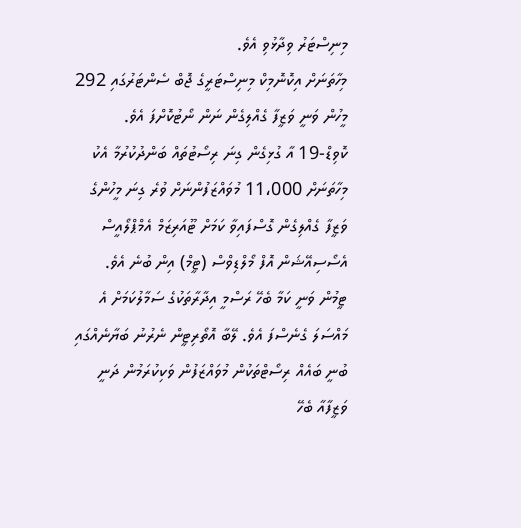މިނިސްޓަރު ވިދާޅުވި އެވެ.
މިހާތަނަށް އިކޮނޮމިކް މިނިސްޓަރީގެ ޖޮބް ސެންޓަރުގައި 292 މީހުން ވަނީ ވަޒީފާ ގެއްލިގެން ނަން ނޯޓުކޮށްފަ އެވެ.
ކޮވިޑް-19 އާ ގުޅިގެން ގިނަ ރިސޯޓުތައް ބަންދުކުރުމާ އެކު މިހާތަނަށް 11،000 މުވައްޒަފުންނަށް ވުރެ ގިނަ މީހުންގެ ވަޒީފާ ގެއްލިގެން ގޮސްފައިވާ ކަމަށް ޓޫއަރިޒަމް އެމްޕްލޯއީސް އެސޯސިއޭޝަން އޮފް މޯލްޑިވްސް (ޓީމް) އިން ބުނެ އެވެ.
ޓީމުން ވަނީ ކަމާ ބެހޭ ރަސްމީ އިދާރާތަކުގެ ސަމާލުކަމަށް އެ މައްސަލަ ގެނެސްފަ އެވެ. ލޭބާ އޮތޯރިޓީން ނެރުނު ބަޔާނެއްގައި ބުނީ ބައެއް ރިސޯޓްތަކުން މުވައްޒަފުން ވަކިކުރަމުން ދަނީ ވަޒީފާއާ ބެހޭ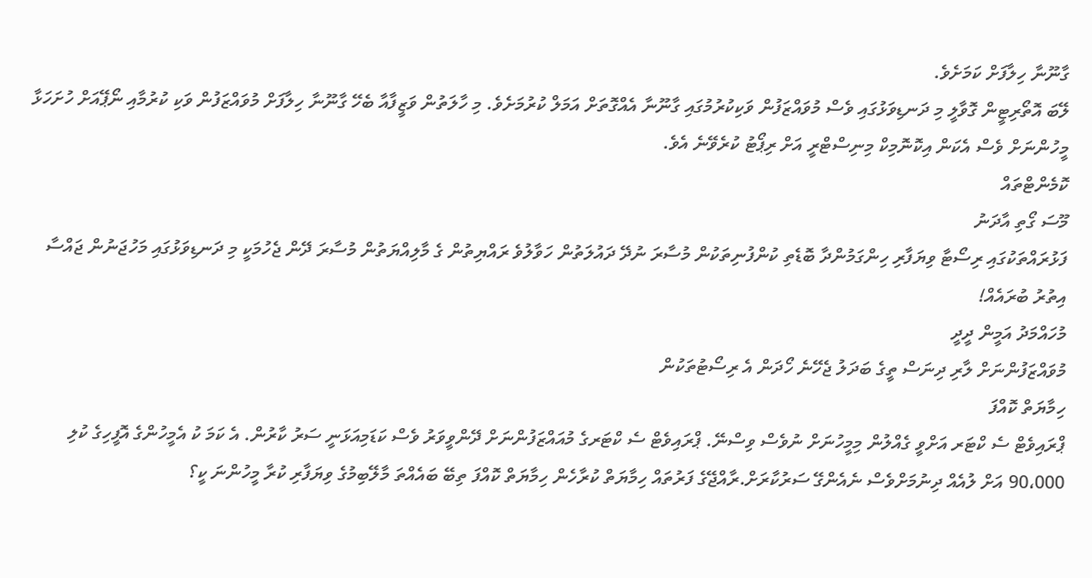ގާނޫނާ ހިލާފަށް ކަމަށެވެ.
ލޭބަ އޮތޯރިޓީން ގޮވާލީ މި ދަނޑިވަޅުގައި ވެސް މުވައްޒަފުން ވަކިކުރުމުގައި ގާނޫނާ އެއްގޮތަށް އަމަލް ކުރުމަށެވެ. މި ހާލަތުން ވަޒީފާއާ ބެހޭ ގާނޫނާ ހިލާފަށް މުވައްޒަފުން ވަކި ކުރުމާއި ނޯޕޭއަށް ހުށަހަޅާ މީހުންނަށް ވެސް އެކަން އިކޮނޮމިކް މިނިސްޓްރީ އަށް ރިޕޯޓު ކުރެވޭނެ އެވެ.
ކޮމެންޓްތައް
މޫސަ ގޯތި އާދަނު
ފަޅުރައްތަކުގައި ރިސޯޓާ ވިޔަފާރި ހިންގަމުންދާ ބޮޑެތި ކުންފުނިތަކުން މުސާރަ ނުދޭ ދައުލަތުން ހަވާލުވެ ރައްޔިތުން ގެ މާލިއްޔަތުން މުސާރަ ދޭން ޖެހުމަކީ މި ދަނޑިވަޅުގައި މަހުޖަނުން ޖައްސާ އިތުރު ބުރައެއް!
މުހައްމަދު އަމީން ދީދީ
މުވައްޒަފުންނަށް ލާރި ދިނަސް ތީގެ ބަދަލު ޖެހޭނެ ހޯދަން އެ ރިސޯޓުތަކުން
ހިމާޔަތް ކޮއްފަ
ޕްރައިވެޓް ސެ ކްޓަރ އަށްވީ ގެއްލުން މިމީހުނަށް ނުވެސް ވިސްނޭ. ޕްރައިވެޓް ސެ ކްޓަރގެ މުއައްޒަފުންނަށް ދޭންވީވަރު ވެސް ކަޑަމިއަޅަނީ ސަރު ކާރުން. އެ ކަމަ ކު އެމީހުންގެ އޮފީހިގެ ކުލި 90،000 އަށް ލުއެއް ދިނުމަށްވެސް ނެއެންގޭ ސަރުކާރަށް.ރާއްޖޭގެ ފަރުތައް ހިމާޔަތް ކުރާހެން ހިމާޔަތް ކޮއްފަ ތިބޭ ބައެއްތަ މާލޭބިމުގެ ވިޔަފާރި ކުރާ މީހުންނަ ކީ؟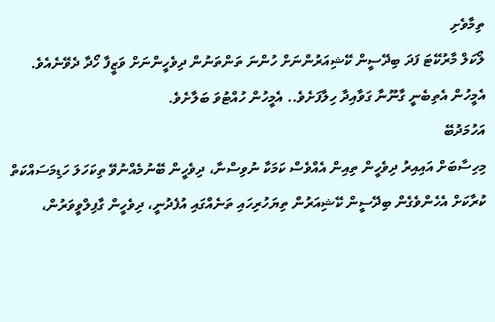ތިމާވެށި
ލޯކަލް މާރުކޭޓަ ފަދަ ބިދޭސީން ކޭޝިއަރުންނަށް ހުންނަ ތަންތަނުން ދިވެހީންނަށް ވަޒީފާ ހޯދާ ދެވޭނެއެވެ. އެމީހުން އެތިބެނީ ގާނޫނާ ގަވާއިދާ ހިލާފަށެވެ.. އެމީހުން ހުއްޓުވަ ބަލާށެވެ.
އަހުމަދުބޭ
މިހިސާބަށް އައިއިރު ދިވެހީން ތިއިން އެއްވެސް ކަމަކާ ނުވިސްނާ، ދިވެހީން ބޭނުމެއްނުވޭ ތިކަހަލަ ހަޑިމަސައްކަތް ކުރާކަށް އެހެންވެގެން ބިދޭސީން ކޭޝިއަރުން ތިޔަހުރިހައި ތަނެއްގައި އުފެދުނީ، ދިވެހީން ގާފިލްވީވަރުން،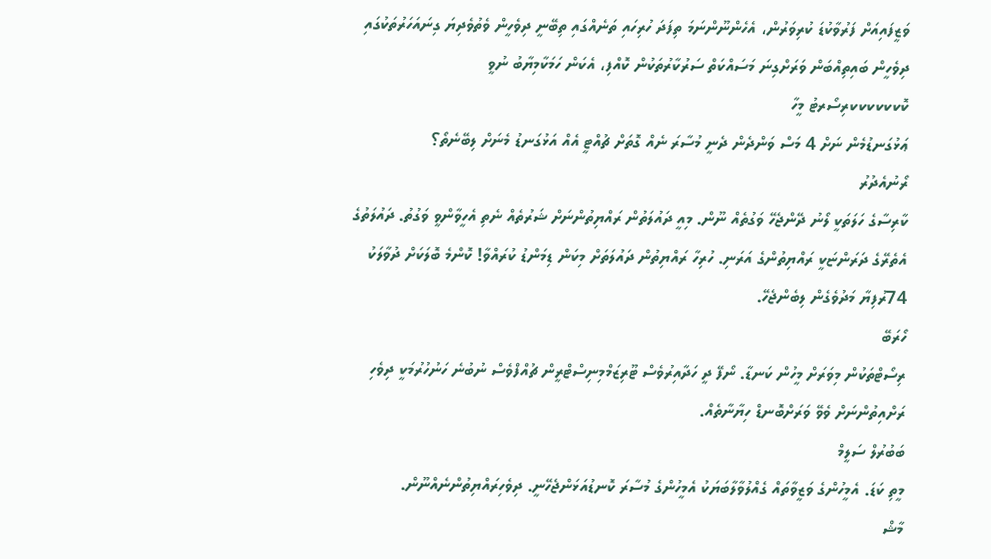ވަޒީފައިއަށް ފަރުވާކުޑަ ކުރިވަރުން، އެހެންނޫންނަމަ ތިފަދަ ހުރިހައި ތަނެއްގައި ތިބޭނީ ދިވެހީން ވެތުވެދިޔަ ގިނައަހަރުތަކުގައި ދިވެހީން ބައިތިއްބަން ވަރަށްގިނަ މަސައްކަތް ސަރުކާރުތަކުން ކޮއްފި، އެކަން ހަމަކާމިޔާބު ނުވީ
ކޮކކކކކކރިސޯރޓު މީހާ
ޢަޅުގަނޑުމެން ނަށް 4 މަސް ވަންދެން ދެނީ މުސާރަ ނެއް ގޮތަށް ޗުއްޓީ އެއް އަޅުގަނޑު މެނަށް ލިބޭނެތޯ؟
ރޯނުއެދުރު
ކާރިސާގެ ހަލަތަކީ ލޯނު ދޭންޖެހޭ ވަގުތެއް ނޫން. މިއީ ދައުލަތުން ރައްޔިތުންނަށް ޝަރުތެއް ނެތި އެހީވާންވީ ވަގުތު. ދައުލަތުގެ އެތެރޭގެ ދަރަންޏަކީ ރައްޔިތުންގެ އަރަނި. ހުރިހާ ރައްޔިތުން ދައުލަތަށް މިކަން ޑިމަންޑު ކުރައްވާ! ކޮންމެ ބޮލަކަށް ދުވާލަކު 74ރުފިޔާ މަދުވެގެން ލިބެންޖެހޭ.
ހޯރަބޭ
ރިސޯޓްތަކުން މިވަރަށް މީހުން ކަނޑާ. ނޯފޭ ދީ ހަދާއިރުވެސް ޓޫރިޒަމްމިނިސްޓްރީން ޗުއްފްވެސް ނުބުނެ ހަނުހުރުމަކީ ދިވެހި ރަށްއިތުންނަށް ވެވޭ ވަރަށްބޮނޑް ހިޔާނާތެއް.
ބަބުރުލް ސަލީމް
މީތި ކަޑަ. އެމީހުންގެ ވަޒީވާތައް ގެއްލުވާލާބަޔަކު އެމީހުންގެ މުސާރަ ކޮނޑުއަޅަންޖެހޭނީ. ދިވެހިރައްޔިތުންނެއްނޫން.
މާޝް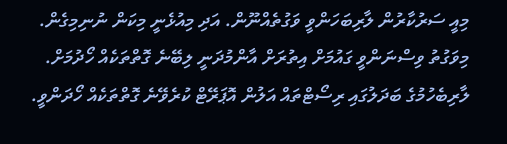މިއީ ސަރުކާރުން ލާރިބަހަންވީ ވަގުތެއްނޫން. އަދި މިއުޅެނީ މިކަން ނުނިމިގެން. މިވަގުތު ވިސްނަންވީ ގައުމަށް އިތުރަށް އާންމުދަނީ ލިބޭނެ ގޮތްތަކެއް ހޯދުމަށް. ލާރިބެހުމުގެ ބަދަލުގައި ރިސޯޓްތައް އަލުން އޮޕަރޭޓް ކުރެވޭނެ ގޮތްތަކެއް ހޯދަންވީ.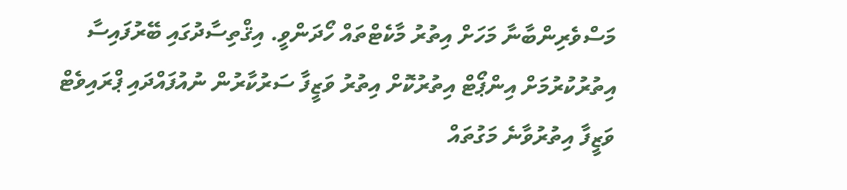މަސްވެރިންބާނާ މަހަށް އިތުރު މާކެޓްތައް ހޯދަންވީ. އިޤްތިސާދުގައި ބޭރުފައިސާ އިތުރުކުރުމަށް އިންޕޯޓް އިތުރުކޮށް އިތުރު ވަޒީފާ ސަރުކާރުން ނުއުފައްދައި ޕްރައިވެޓް ވަޒީފާ އިތުރުވާނެ މަގުތައް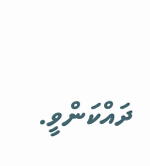ދައްކަންވީ.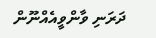ދަރަނި ވާންވީއެއްނޫން